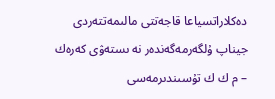دەكلاراتسياعا قاجەتتى مالىمەتتەردى جيناپ ۇلگەرمەگەندەر نە ىستەۋى كەرەك – م ك ك تۇسىندىرمەسى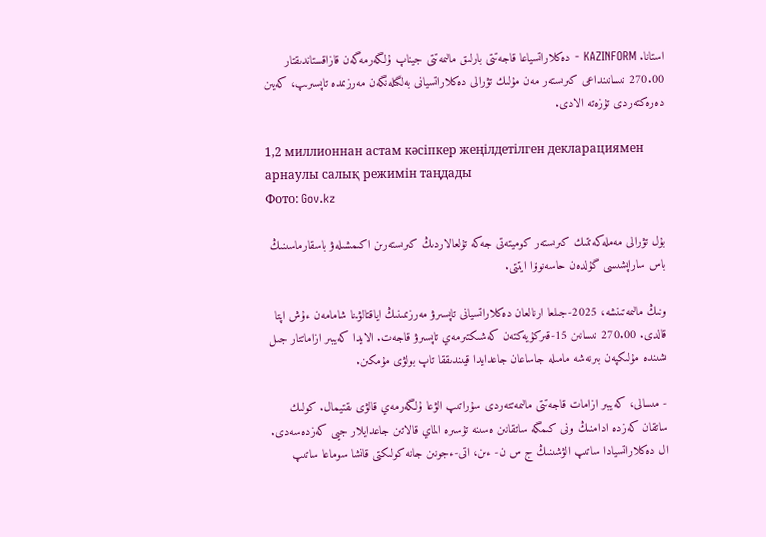استانا. KAZINFORM - دەكلاراتسياعا قاجەتتى بارلىق مالىمەتتى جيناپ ۇلگەرمەگەن قازاقستاندىقتار 270.00 نىسانىنداعى كىرىستەر مەن مۇلىك تۋرالى دەكلاراتسيانى بەلگىلەنگەن مەرزىمدە تاپسىرىپ، كەيىن دەرەكتەردى تۇزەتە الادى.

1,2 миллионнан астам кәсіпкер жеңілдетілген декларациямен арнаулы салық режимін таңдады
Фото: Gov.kz

بۇل تۋرالى مەملەكەتتىك كىرىستەر كوميتەتى جەكە تۇلعالاردىڭ كىرىستەرىن اكىمشىلەۋ باسقارماسىنىڭ باس ساراپشىسى گۇلدەن حاسەنوۆا ايتتى.

ونىڭ مالىمەتىنشە، 2025-جىلعا ارنالعان دەكلاراتسيانى تاپسىرۋ مەرزىمىنىڭ اياقتالۋىنا شامامەن ءۇش اپتا قالدى. 270.00 نىسانىن 15-قىركۇيەكتەن كەشىكتىرمەي تاپسىرۋ قاجەت. الايدا كەيبىر ازاماتتار جىل ىشىندە مۇلىكپەن بىرنەشە مامىلە جاساعان جاعدايدا قيىندىققا تاپ بولۋى مۇمكىن.

- مىسالى، كەيبىر ازامات قاجەتتى مالىمەتتەردى سۇراتىپ الۋعا ۇلگەرمەي قالۋى ىقتيمال. كولىك ساتقان كەزدە ادامنىڭ ونى كىمگە ساتقانىن ەسىنە تۇسىرە الماي قالاتىن جاعدايلار جيى كەزدەسەدى. ال دەكلاراتسيادا ساتىپ الۋشىنىڭ ج س ن- ءىن، اتى-ءجونىن جانە كولىكتى قانشا سوماعا ساتىپ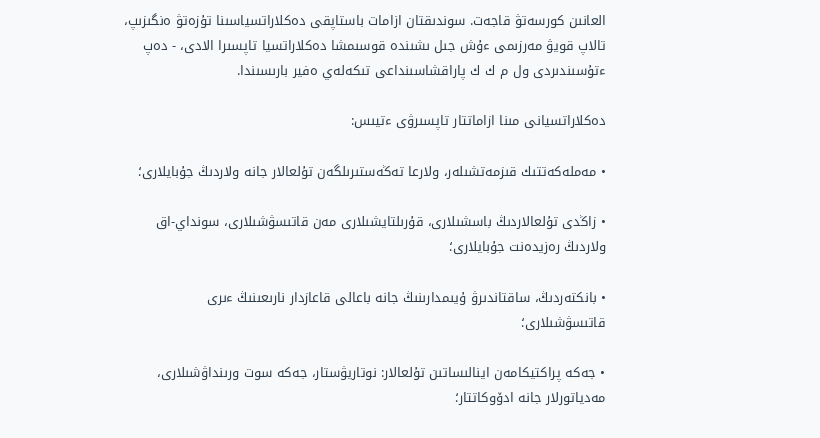العانىن كورسەتۋ قاجەت. سوندىقتان ازامات باستاپقى دەكلاراتسياسىنا تۇزەتۋ ەنگىزىپ، تالاپ قويۋ مەرزىمى ءۇش جىل ىشىندە قوسىمشا دەكلاراتسيا تاپسىرا الادى، - دەپ ءتۇسىندىردى ول م ك ك پاراقشاسىنداعى تىكەلەي ەفير بارىسىندا.

دەكلاراتسيانى مىنا ازاماتتار تاپسىرۋى ءتيىس:

• مەملەكەتتىك قىزمەتشىلەر، ولارعا تەڭەستىرىلگەن تۇلعالار جانە ولاردىڭ جۇبايلارى؛

• زاڭدى تۇلعالاردىڭ باسشىلارى، قۇرىلتايشىلارى مەن قاتىسۋشىلارى، سونداي-اق ولاردىڭ رەزيدەنت جۇبايلارى؛

• بانكتەردىڭ، ساقتاندىرۋ ۇيىمدارىنىڭ جانە باعالى قاعازدار نارىعىنىڭ ءىرى قاتىسۋشىلارى؛

• جەكە پراكتيكامەن اينالىساتىن تۇلعالار: نوتاريۋستار، جەكە سوت ورىنداۋشىلارى، مەدياتورلار جانە ادۆوكاتتار؛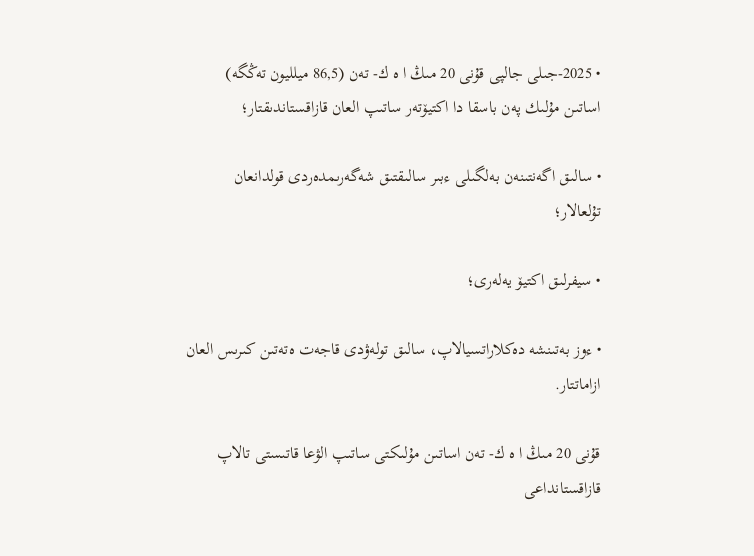• 2025-جىلى جالپى قۇنى 20 مىڭ ا ە ك- تەن (86,5 ميلليون تەڭگە) اساتىن مۇلىك پەن باسقا دا اكتيۆتەر ساتىپ العان قازاقستاندىقتار؛

• سالىق اگەنتىنەن بەلگىلى ءبىر سالىقتىق شەگەرىمدەردى قولدانعان تۇلعالار؛

• سيفرلىق اكتيۆ يەلەرى؛

• ءوز بەتىنشە دەكلاراتسيالاپ، سالىق تولەۋدى قاجەت ەتەتىن كىرىس العان ازاماتتار.

قۇنى 20 مىڭ ا ە ك- تەن اساتىن مۇلىكتى ساتىپ الۋعا قاتىستى تالاپ قازاقستانداعى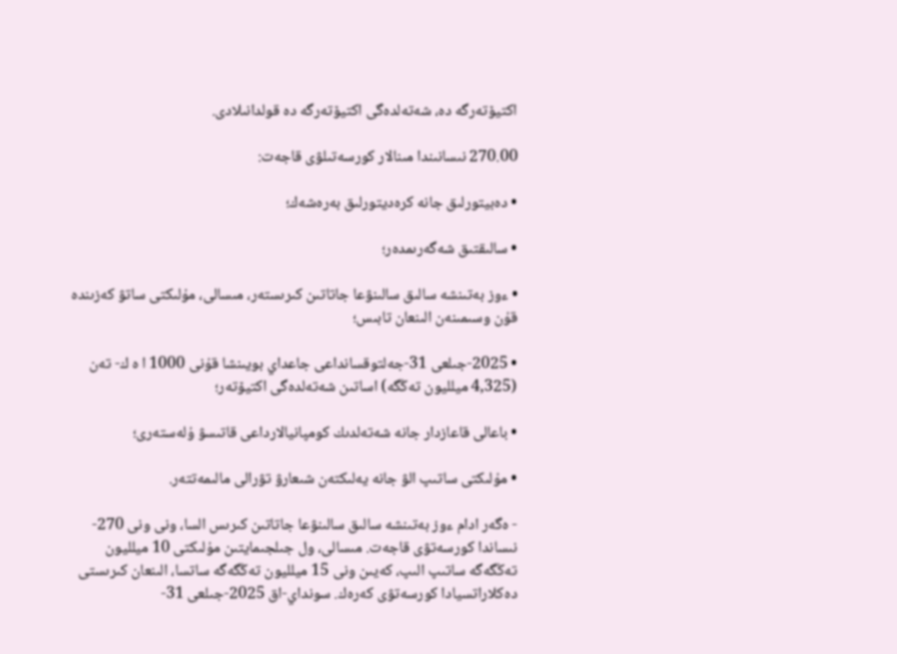اكتيۆتەرگە دە، شەتەلدەگى اكتيۆتەرگە دە قولدانىلادى.

270.00 نىسانىندا مىنالار كورسەتىلۋى قاجەت:

• دەبيتورلىق جانە كرەديتورلىق بەرەشەك؛

• سالىقتىق شەگەرىمدەر؛

• ءوز بەتىنشە سالىق سالىنۋعا جاتاتىن كىرىستەر، مىسالى، مۇلىكتى ساتۋ كەزىندە قۇن وسىمىنەن الىنعان تابىس؛

• 2025-جىلعى 31-جەلتوقسانداعى جاعداي بويىنشا قۇنى 1000 ا ە ك- تەن (4,325 ميلليون تەڭگە) اساتىن شەتەلدەگى اكتيۆتەر؛

• باعالى قاعازدار جانە شەتەلدىك كومپانيالارداعى قاتىسۋ ۇلەستەرى؛

• مۇلىكتى ساتىپ الۋ جانە يەلىكتەن شىعارۋ تۋرالى مالىمەتتەر.

- ەگەر ادام ءوز بەتىنشە سالىق سالىنۋعا جاتاتىن كىرىس السا، ونى ونى 270-نىساندا كورسەتۋى قاجەت. مىسالى، ول جىلجىمايتىن مۇلىكتى 10 ميلليون تەڭگەگە ساتىپ الىپ، كەيىن ونى 15 ميلليون تەڭگەگە ساتسا، الىنعان كىرىستى دەكلاراتسيادا كورسەتۋى كەرەك. سونداي-اق 2025-جىلعى 31-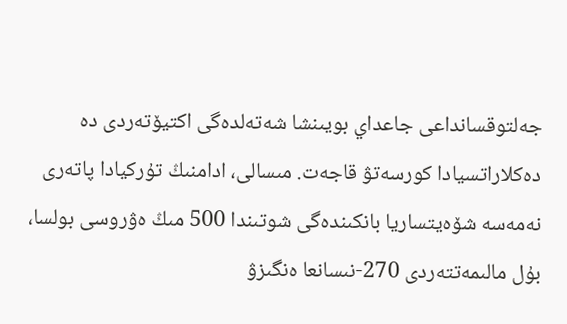جەلتوقسانداعى جاعداي بويىنشا شەتەلدەگى اكتيۆتەردى دە دەكلاراتسيادا كورسەتۋ قاجەت. مىسالى، ادامنىڭ تۇركيادا پاتەرى نەمەسە شۆەيتساريا بانكىندەگى شوتىندا 500 مىڭ ەۋروسى بولسا، بۇل مالىمەتتەردى 270-نىسانعا ەنگىزۋ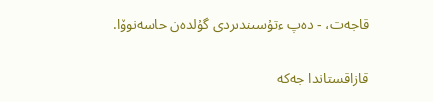قاجەت، - دەپ ءتۇسىندىردى گۇلدەن حاسەنوۆا.

قازاقستاندا جەكە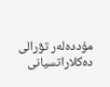مۇددەلەر تۋرالى دەكلاراتسيانى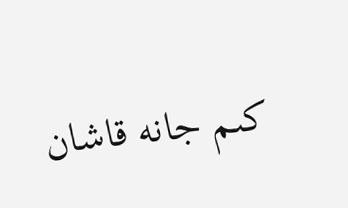كىم جانە قاشان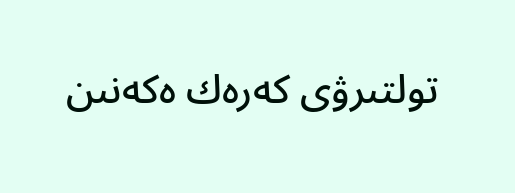تولتىرۋى كەرەك ەكەنىن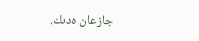جازعان ەدىك.